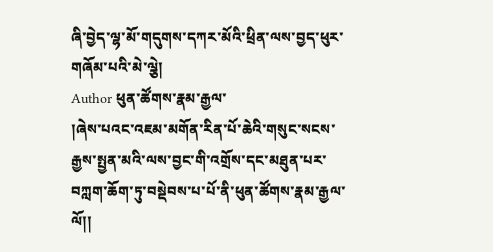ཞི་བྱེད་ལྷ་མོ་གདུགས་དཀར་མོའི་ཕྲིན་ལས་བྱད་ཕུར་གཞོམ་པའི་མེ་ལྕེ།
Author ཕུན་ཚོགས་རྣམ་རྒྱལ་
།ཞེས་པའང་འཇམ་མགོན་རིན་པོ་ཆེའི་གསུང་སངས་རྒྱས་སྤྱན་མའི་ལས་བྱང་གི་འགྲོས་དང་མཐུན་པར་བཀླག་ཆོག་ཏུ་བསྡེབས་པ་པོ་ནི་ཕུན་ཚོགས་རྣམ་རྒྱལ་ལོ།།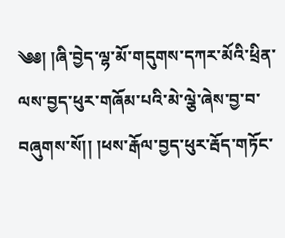༄༅། །ཞི་བྱེད་ལྷ་མོ་གདུགས་དཀར་མོའི་ཕྲིན་ལས་བྱད་ཕུར་གཞོམ་པའི་མེ་ལྕེ་ཞེས་བྱ་བ་བཞུགས་སོ།། །ཕས་རྒོལ་བྱད་ཕུར་རྦོད་གཏོང་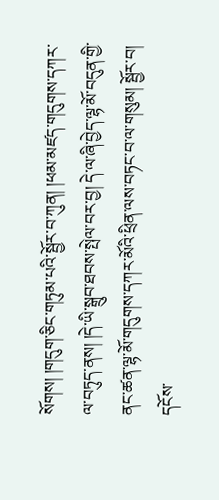སོགས། །གདུག་ཅིང་གཏུམ་པའི་སྦྱོར་བ་ཀུན། །ཕམ་མཛད་གདུགས་དཀར་ལ་བཏུད་ནས། །དེ་ཡི་སྒྲུབ་ཐབས་སྤེལ་བར་བྱ། དེ་ལ་ཞི་བྱེད་ལྷ་མོ་བདུན་གྱི་ནང་ཚན་ལྷ་མོ་གདུགས་དཀར་མོའི་ཕྲིན་ལས་བཏང་བ་ལ་གསུམ། སྦྱོར་བ། དངོས་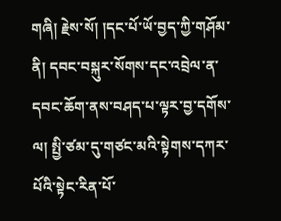གཞི། རྗེས་སོ། །དང་པོ་ཡོ་བྱད་ཀྱི་གཤོམ་ནི། དབང་བསྐུར་སོགས་དང་འབྲེལ་ན་དབང་ཆོག་ནས་བཤད་པ་ལྟར་བྱ་དགོས་ལ། སྤྱི་ཙམ་དུ་གཙང་མའི་སྟེགས་དཀར་པོའི་སྟེང་རིན་པོ་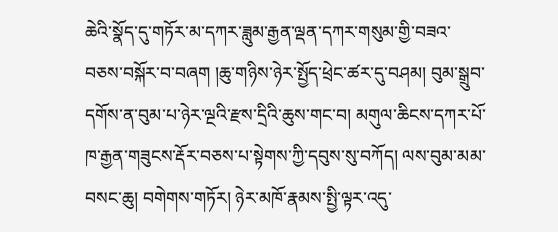ཆེའི་སྣོད་དུ་གཏོར་མ་དཀར་ཟླུམ་རྒྱན་ལྡན་དཀར་གསུམ་གྱི་བཟའ་བཅས་བསྐོར་བ་བཞག །ཆུ་གཉིས་ཉེར་སྤྱོད་ཕྲེང་ཚར་དུ་བཤམ། བུམ་སྒྲུབ་དགོས་ན་བུམ་པ་ཉེར་ལྔའི་རྫས་དྲིའི་ཆུས་གང་བ། མགུལ་ཆིངས་དཀར་པོ་ཁ་རྒྱན་གཟུངས་རྡོར་བཅས་པ་སྟེགས་ཀྱི་དབུས་སུ་བཀོད། ལས་བུམ་མམ་བསང་ཆུ། བགེགས་གཏོར། ཉེར་མཁོ་རྣམས་སྤྱི་ལྟར་འདུ་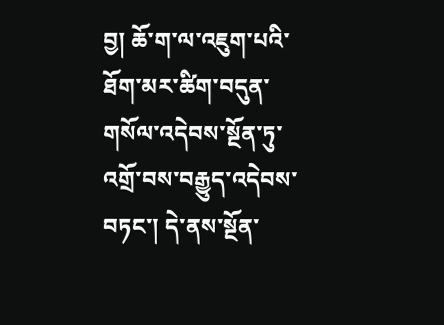བྱ། ཆོ་ག་ལ་འཇུག་པའི་ཐོག་མར་ཚིག་བདུན་གསོལ་འདེབས་སྔོན་ཏུ་འགྲོ་བས་བརྒྱུད་འདེབས་བཏང་། དེ་ནས་སྔོན་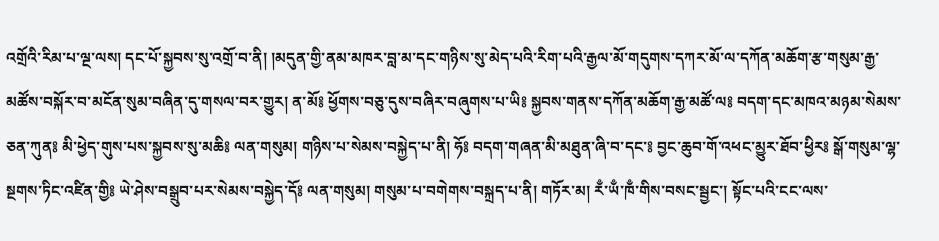འགྲོའི་རིམ་པ་ལྔ་ལས། དང་པོ་སྐྱབས་སུ་འགྲོ་བ་ནི། །མདུན་གྱི་ནམ་མཁར་བླ་མ་དང་གཉིས་སུ་མེད་པའི་རིག་པའི་རྒྱལ་མོ་གདུགས་དཀར་མོ་ལ་དཀོན་མཆོག་རྩ་གསུམ་རྒྱ་མཚོས་བསྐོར་བ་མངོན་སུམ་བཞིན་དུ་གསལ་བར་གྱུར། ན་མོ༔ ཕྱོགས་བཅུ་དུས་བཞིར་བཞུགས་པ་ཡི༔ སྐྱབས་གནས་དཀོན་མཆོག་རྒྱ་མཚོ་ལ༔ བདག་དང་མཁའ་མཉམ་སེམས་ཅན་ཀུན༔ མི་ཕྱེད་གུས་པས་སྐྱབས་སུ་མཆི༔ ལན་གསུམ། གཉིས་པ་སེམས་བསྐྱེད་པ་ནི། ཧོ༔ བདག་གཞན་མི་མཐུན་ཞི་བ་དང་༔ བྱང་ཆུབ་གོ་འཕང་མྱུར་ཐོབ་ཕྱིར༔ སྒོ་གསུམ་ལྷ་སྔགས་ཏིང་འཛིན་གྱི༔ ཡེ་ཤེས་བསྒྲུབ་པར་སེམས་བསྐྱེད་དོ༔ ལན་གསུམ། གསུམ་པ་བགེགས་བསྐྲད་པ་ནི། གཏོར་མ། རྃ་ཡྃ་ཁྃ་གིས་བསང་སྦྱང་། སྟོང་པའི་ངང་ལས་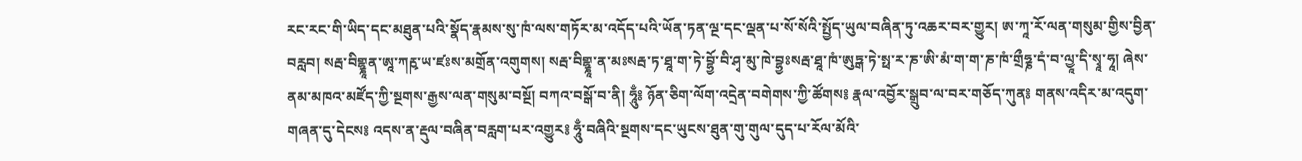རང་རང་གི་ཡིད་དང་མཐུན་པའི་སྣོད་རྣམས་སུ་ཁཾ་ལས་གཏོར་མ་འདོད་པའི་ཡོན་ཏན་ལྔ་དང་ལྡན་པ་སོ་སོའི་སྤྱོད་ཡུལ་བཞིན་ཏུ་འཆར་བར་གྱུར། ཨ་ཀཱ་རོ་ལན་གསུམ་གྱིས་བྱིན་བརླབ། སརྦ་བིགྷྣཱན་ཨཱ་ཀརྵ་ཡ་ཛཿས་མགྲོན་འགུགས། སརྦ་བིགྷྣཱ་ན་མཿསརྦ་ཏ་ཐཱ་ག་ཏེ་བྷྱོ་བི་ཤྭ་མུ་ཁེ་བྷྱཿསརྦ་ཐཱ་ཁཾ་ཨུཏྒ་ཏེ་སྥ་ར་ཎ་ཨི་མཾ་ག་ག་ཎ་ཁཾ་གྲྀཧྞ་དཾ་བ་ལྱཱ་དི་སྭཱ་ཧཱ། ཞེས་ནམ་མཁའ་མཛོད་ཀྱི་སྔགས་རྒྱས་ལན་གསུམ་བསྔོ། བཀའ་བསྒོ་བ་ནི། ཧཱུྃ༔ ཉོན་ཅིག་ལོག་འདྲེན་བགེགས་ཀྱི་ཚོགས༔ རྣལ་འབྱོར་སྒྲུབ་ལ་བར་གཅོད་ཀུན༔ གནས་འདིར་མ་འདུག་གཞན་དུ་དེངས༔ འདས་ན་རྡུལ་བཞིན་བརླག་པར་འགྱུར༔ ཧཱུྃ་བཞིའི་སྔགས་དང་ཡུངས་ཐུན་གུ་གུལ་དུད་པ་རོལ་མོའི་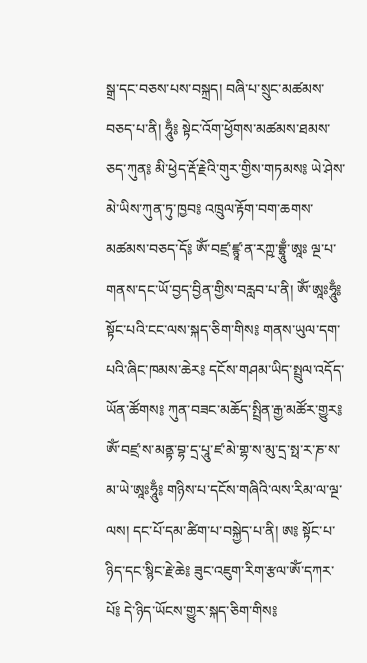སྒྲ་དང་བཅས་པས་བསྐྲད། བཞི་པ་སྲུང་མཚམས་བཅད་པ་ནི། ཧཱུྃ༔ སྟེང་འོག་ཕྱོགས་མཚམས་ཐམས་ཅད་ཀུན༔ མི་ཕྱེད་རྡོ་རྗེའི་གུར་གྱིས་གཏམས༔ ཡེ་ཤེས་མེ་ཡིས་ཀུན་ཏུ་ཁྱབ༔ འཁྲུལ་རྟོག་བག་ཆགས་མཚམས་བཅད་དོ༔ ཨོཾ་བཛྲ་ཛྙཱ་ན་རཀྵ་བྷྲཱུྃ་ཨཱཿ ལྔ་པ་གནས་དང་ཡོ་བྱད་བྱིན་གྱིས་བརླབ་པ་ནི། ཨོཾ་ཨཱཿཧཱུྃ༔ སྟོང་པའི་ངང་ལས་སྐད་ཅིག་གིས༔ གནས་ཡུལ་དག་པའི་ཞིང་ཁམས་ཆེར༔ དངོས་གཤམ་ཡིད་སྤྲུལ་འདོད་ཡོན་ཚོགས༔ ཀུན་བཟང་མཆོད་སྤྲིན་རྒྱ་མཚོར་གྱུར༔ ཨོཾ་བཛྲ་ས་མནྟ་བྷ་དྲ་པཱུ་ཛ་མེ་གྷ་ས་མུ་དྲ་སྥ་ར་ཎ་ས་མ་ཡེ་ཨཱཿཧཱུྃ༔ གཉིས་པ་དངོས་གཞིའི་ལས་རིམ་ལ་ལྔ་ལས། དང་པོ་དམ་ཚིག་པ་བསྐྱེད་པ་ནི། ཨ༔ སྟོང་པ་ཉིད་དང་སྙིང་རྗེ་ཆེ༔ ཟུང་འཇུག་རིག་རྩལ་ཨོཾ་དཀར་པོ༔ དེ་ཉིད་ཡོངས་གྱུར་སྐད་ཅིག་གིས༔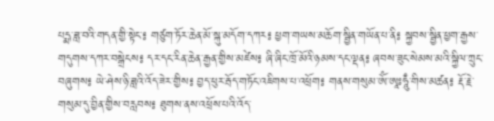པདྨ་ཟླ་བའི་གདན་གྱི་སྟེང་༔ གཙུག་ཏོར་ཆེན་མོ་སྐུ་མདོག་དཀར༔ ཕྱག་གཡས་མཆོག་སྦྱིན་གཡོན་པ་ནི༔ སྐྱབས་སྦྱིན་ཕྱག་རྒྱས་གདུགས་དཀར་བསྒྲེངས༔ དར་དང་རིན་ཆེན་རྒྱན་གྱིས་མཛེས༔ ཞི་ཞིང་ཁྲོ་མོའི་ཉམས་དང་ལྡན༔ ཞབས་ཟུང་སེམས་མའི་སྐྱིལ་ཀྲུང་བཞུགས༔ ཡེ་ཤེས་ཉི་ཟླའི་འོད་ཟེར་གྱིས༔ བྱད་ཕུར་རྦོད་གཏོང་འཇིགས་པ་འཕྲོག༔ གནས་གསུམ་ཨོཾ་ཨཱཿཧཱུྃ་གིས་མཚན༔ རྡོ་རྗེ་གསུམ་དུ་བྱིན་གྱིས་བརླབས༔ ཐུགས་ནས་འཕྲོས་པའི་འོད་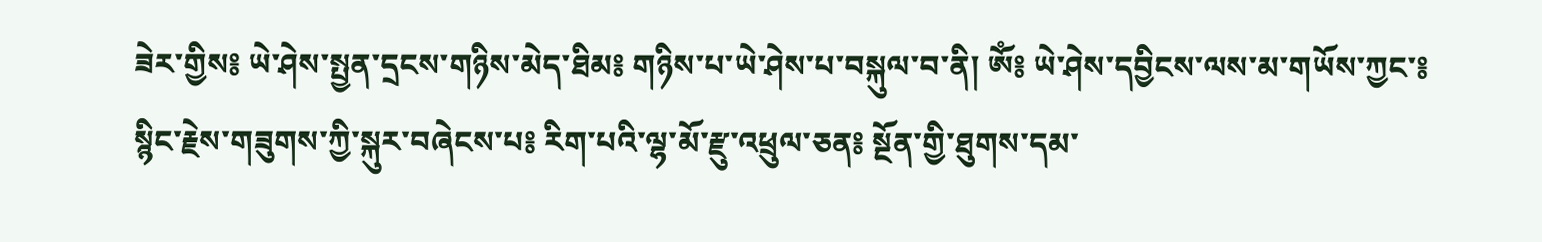ཟེར་གྱིས༔ ཡེ་ཤེས་སྤྱན་དྲངས་གཉིས་མེད་ཐིམ༔ གཉིས་པ་ཡེ་ཤེས་པ་བསྐུལ་བ་ནི། ཨོཾ༔ ཡེ་ཤེས་དབྱིངས་ལས་མ་གཡོས་ཀྱང་༔ སྙིང་རྗེས་གཟུགས་ཀྱི་སྐུར་བཞེངས་པ༔ རིག་པའི་ལྷ་མོ་རྫུ་འཕྲུལ་ཅན༔ སྔོན་གྱི་ཐུགས་དམ་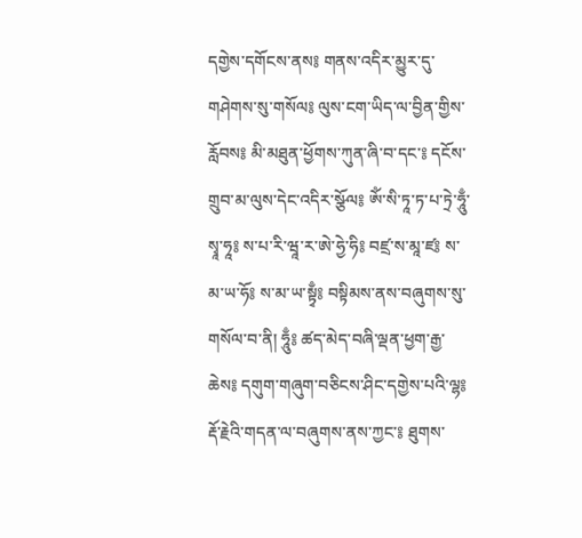དགྱེས་དགོངས་ནས༔ གནས་འདིར་མྱུར་དུ་གཤེགས་སུ་གསོལ༔ ལུས་ངག་ཡིད་ལ་བྱིན་གྱིས་རློབས༔ མི་མཐུན་ཕྱོགས་ཀུན་ཞི་བ་དང་༔ དངོས་གྲུབ་མ་ལུས་དེང་འདིར་སྩོལ༔ ཨོཾ་སི་ཏཱ་ཏ་པ་ཏྲེ་ཧཱུྃ་སྭཱ་ཧཱ༔ ས་པ་རི་ཝཱ་ར་ཨེ་ཧྱེ་ཧི༔ བཛྲ་ས་མཱ་ཛ༔ ས་མ་ཡ་ཧོ༔ ས་མ་ཡ་སྟྭྃ༔ བསྟིམས་ནས་བཞུགས་སུ་གསོལ་བ་ནི། ཧཱུྃ༔ ཚད་མེད་བཞི་ལྡན་ཕྱག་རྒྱ་ཆེས༔ དགུག་གཞུག་བཅིངས་ཤིང་དགྱེས་པའི་ལྷ༔ རྡོ་རྗེའི་གདན་ལ་བཞུགས་ནས་ཀྱང་༔ ཐུགས་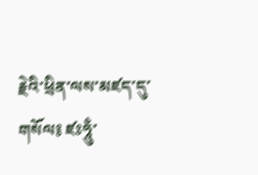རྗེའི་ཕྲིན་ལས་མཛད་དུ་གསོལ༔ ཛཿཧཱུྃ་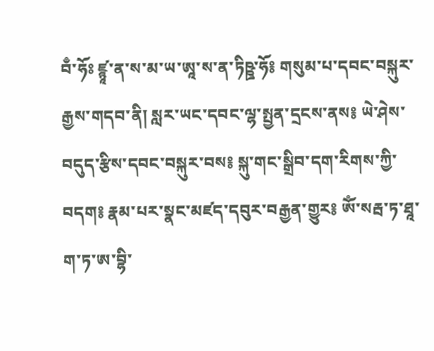བྃ་ཧོཿ ཛྙཱ་ན་ས་མ་ཡ་ཨཱ་ས་ན་ཏིཥྛ་ཧོ༔ གསུམ་པ་དབང་བསྐུར་རྒྱས་གདབ་ནི། སླར་ཡང་དབང་ལྷ་སྤྱན་དྲངས་ནས༔ ཡེ་ཤེས་བདུད་རྩིས་དབང་བསྐུར་བས༔ སྐུ་གང་སྒྲིབ་དག་རིགས་ཀྱི་བདག༔ རྣམ་པར་སྣང་མཛད་དབུར་བརྒྱན་གྱུར༔ ཨོཾ་སརྦ་ཏ་ཐཱ་ག་ཏ་ཨ་བྷི་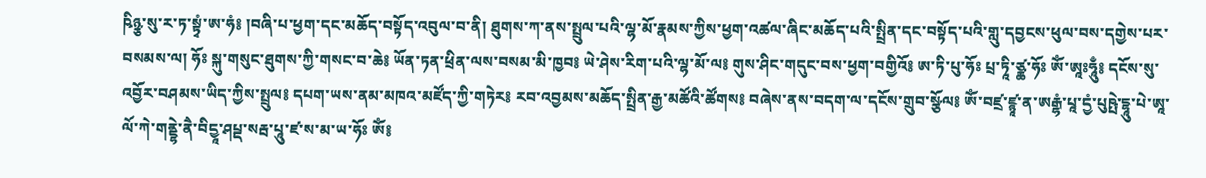ཥིཉྩ་སུ་ར་ཏ་སྟྭཾ་ཨ་ཧཾ༔ །བཞི་པ་ཕྱག་དང་མཆོད་བསྟོད་འབུལ་བ་ནི། ཐུགས་ཀ་ནས་སྤྲུལ་པའི་ལྷ་མོ་རྣམས་ཀྱིས་ཕྱག་འཚལ་ཞིང་མཆོད་པའི་སྤྲིན་དང་བསྟོད་པའི་གླུ་དབྱངས་ཕུལ་བས་དགྱེས་པར་བསམས་ལ། ཧོཿ སྐུ་གསུང་ཐུགས་ཀྱི་གསང་བ་ཆེ༔ ཡོན་ཏན་ཕྲིན་ལས་བསམ་མི་ཁྱབ༔ ཡེ་ཤེས་རིག་པའི་ལྷ་མོ་ལ༔ གུས་ཤིང་གདུང་བས་ཕྱག་བགྱིའོ༔ ཨ་ཏི་པུ་ཧོཿ པྲ་ཏཱི་ཙྪ་ཧོཿ ཨོཾ་ཨཱཿཧཱུྃ༔ དངོས་སུ་འབྱོར་བཤམས་ཡིད་ཀྱིས་སྤྲུལ༔ དཔག་ཡས་ནམ་མཁའ་མཛོད་ཀྱི་གཏེར༔ རབ་འབྱམས་མཆོད་སྤྲིན་རྒྱ་མཚོའི་ཚོགས༔ བཞེས་ནས་བདག་ལ་དངོས་གྲུབ་སྩོལ༔ ཨོཾ་བཛྲ་ཛྙཱ་ན་ཨརྒྷཾ་པཱ་དྱཾ་པུཥྤེ་དྷཱུ་པེ་ཨཱ་ལོ་ཀེ་གནྡྷེ་ནཻ་བིདྱཱ་ཤཔྡ་སརྦ་པཱུ་ཛ་ས་མ་ཡ་ཧོཿ ཨོཾ༔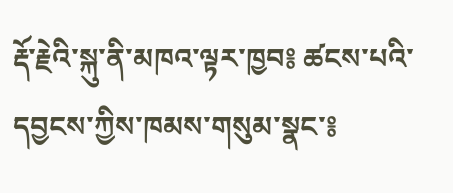རྡོ་རྗེའི་སྐུ་ནི་མཁའ་ལྟར་ཁྱབ༔ ཚངས་པའི་དབྱངས་ཀྱིས་ཁམས་གསུམ་སྣང་༔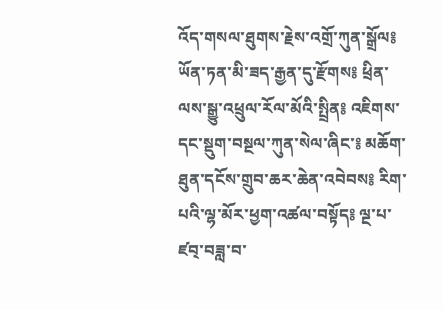འོད་གསལ་ཐུགས་རྗེས་འགྲོ་ཀུན་སྒྲོལ༔ ཡོན་ཏན་མི་ཟད་རྒྱན་དུ་རྫོགས༔ ཕྲིན་ལས་སྒྱུ་འཕྲུལ་རོལ་མོའི་སྤྲིན༔ འཇིགས་དང་སྡུག་བསྔལ་ཀུན་སེལ་ཞིང་༔ མཆོག་ཐུན་དངོས་གྲུབ་ཆར་ཆེན་འབེབས༔ རིག་པའི་ལྷ་མོར་ཕྱག་འཚལ་བསྟོད༔ ལྔ་པ་ཛབ྄་བཟླ་བ་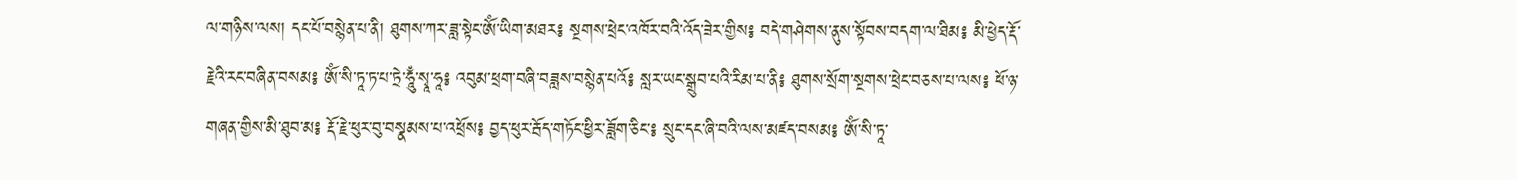ལ་གཉིས་ལས། དང་པོ་བསྙེན་པ་ནི། ཐུགས་ཀར་ཟླ་སྟེང་ཨོཾ་ཡིག་མཐར༔ སྔགས་ཕྲེང་འཁོར་བའི་འོད་ཟེར་གྱིས༔ བདེ་གཤེགས་ནུས་སྟོབས་བདག་ལ་ཐིམ༔ མི་ཕྱེད་རྡོ་རྗེའི་རང་བཞིན་བསམ༔ ཨོཾ་སི་ཏཱ་ཏ་པ་ཏྲེ་ཧཱུྃ་སྭཱ་ཧཱ༔ འབུམ་ཕྲག་བཞི་བཟླས་བསྙེན་པའོ༔ སླར་ཡང་སྒྲུབ་པའི་རིམ་པ་ནི༔ ཐུགས་སྲོག་སྔགས་ཕྲེང་བཅས་པ་ལས༔ ཕོ་ཉ་གཞན་གྱིས་མི་ཐུབ་མ༔ རྡོ་རྗེ་ཕུར་བུ་བསྣམས་པ་འཕྲོས༔ བྱད་ཕུར་རྦོད་གཏོང་ཕྱིར་ཟློག་ཅིང་༔ སྲུང་དང་ཞི་བའི་ལས་མཛད་བསམ༔ ཨོཾ་སི་ཏཱ་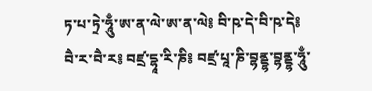ཏ་པ་ཏྲེ་ཧཱུྃ་ཨ་ན་ལེ་ཨ་ན་ལེ༔ བི་ཥ་དེ་བི་ཥ་དེ༔ བཻ་ར་བཻ་ར༔ བཛྲ་དྷཱ་རི་ཎི༔ བཛྲ་པཱ་ཎི་བྷནྡྷ་བྷནྡྷ་ཧཱུྃ་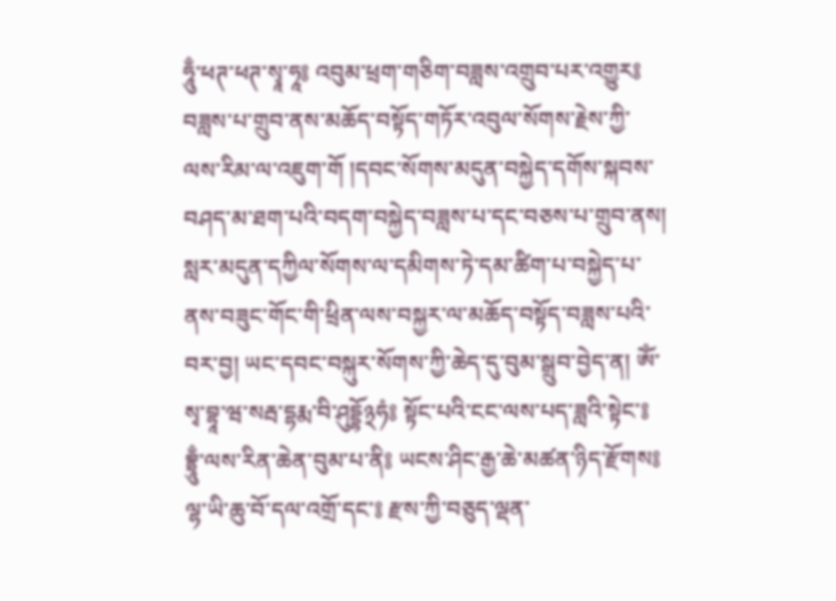ཧཱུྃ་ཕཊ་ཕཊ་སྭཱ་ཧཱ༔ འབུམ་ཕྲག་གཅིག་བཟླས་འགྲུབ་པར་འགྱུར༔ བཟླས་པ་གྲུབ་ནས་མཆོད་བསྟོད་གཏོར་འབུལ་སོགས་རྗེས་ཀྱི་ལས་རིམ་ལ་འཇུག་གོ །དབང་སོགས་མདུན་བསྐྱེད་དགོས་སྐབས་བཤད་མ་ཐག་པའི་བདག་བསྐྱེད་བཟླས་པ་དང་བཅས་པ་གྲུབ་ནས། སླར་མདུན་དཀྱིལ་སོགས་ལ་དམིགས་ཏེ་དམ་ཚིག་པ་བསྐྱེད་པ་ནས་བཟུང་གོང་གི་ཕྲིན་ལས་བསྐྱར་ལ་མཆོད་བསྟོད་བཟླས་པའི་བར་བྱ། ཡང་དབང་བསྐུར་སོགས་ཀྱི་ཆེད་དུ་བུམ་སྒྲུབ་བྱེད་ན། ཨོཾ་སྭ་བྷཱ་ཝ་སརྦ་དྷརྨ་བི་ཤུདྡྷོ྅ཧཾ༔ སྟོང་པའི་ངང་ལས་པད་ཟླའི་སྟེང་༔ བྷྲཱུྃ་ལས་རིན་ཆེན་བུམ་པ་ནི༔ ཡངས་ཤིང་རྒྱ་ཆེ་མཚན་ཉིད་རྫོགས༔ ལྷ་ཡི་ཆུ་བོ་དལ་འགྲོ་དང་༔ རྫས་ཀྱི་བཅུད་ལྡན་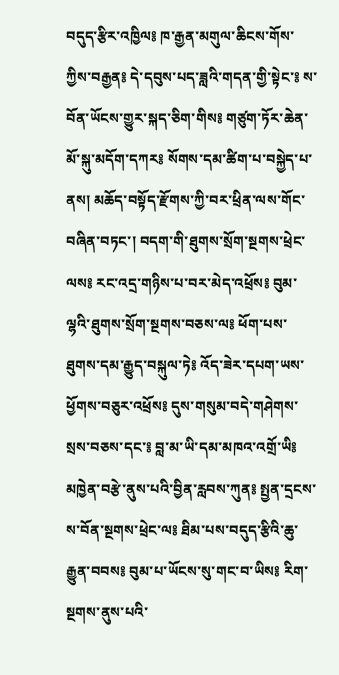བདུད་རྩིར་འཁྱིལ༔ ཁ་རྒྱན་མགུལ་ཆིངས་གོས་ཀྱིས་བརྒྱན༔ དེ་དབུས་པད་ཟླའི་གདན་གྱི་སྟེང་༔ ས་བོན་ཡོངས་གྱུར་སྐད་ཅིག་གིས༔ གཙུག་ཏོར་ཆེན་མོ་སྐུ་མདོག་དཀར༔ སོགས་དམ་ཚིག་པ་བསྐྱེད་པ་ནས། མཆོད་བསྟོད་རྫོགས་ཀྱི་བར་ཕྲིན་ལས་གོང་བཞིན་བཏང་། བདག་གི་ཐུགས་སྲོག་སྔགས་ཕྲེང་ལས༔ རང་འདྲ་གཉིས་པ་བར་མེད་འཕྲོས༔ བུམ་ལྷའི་ཐུགས་སྲོག་སྔགས་བཅས་ལ༔ ཕོག་པས་ཐུགས་དམ་རྒྱུད་བསྐུལ་ཏེ༔ འོད་ཟེར་དཔག་ཡས་ཕྱོགས་བཅུར་འཕྲོས༔ དུས་གསུམ་བདེ་གཤེགས་སྲས་བཅས་དང་༔ བླ་མ་ཡི་དམ་མཁའ་འགྲོ་ཡི༔ མཁྱེན་བརྩེ་ནུས་པའི་བྱིན་རླབས་ཀུན༔ སྤྱན་དྲངས་ས་བོན་སྔགས་ཕྲེང་ལ༔ ཐིམ་པས་བདུད་རྩིའི་ཆུ་རྒྱུན་བབས༔ བུམ་པ་ཡོངས་སུ་གང་བ་ཡིས༔ རིག་སྔགས་ནུས་པའི་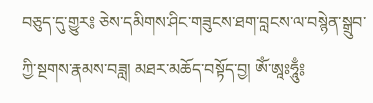བཅུད་དུ་གྱུར༔ ཅེས་དམིགས་ཤིང་གཟུངས་ཐག་བླངས་ལ་བསྙེན་སྒྲུབ་ཀྱི་སྔགས་རྣམས་བཟླ། མཐར་མཆོད་བསྟོད་བྱ། ཨོཾ་ཨཱཿཧཱུྃ༔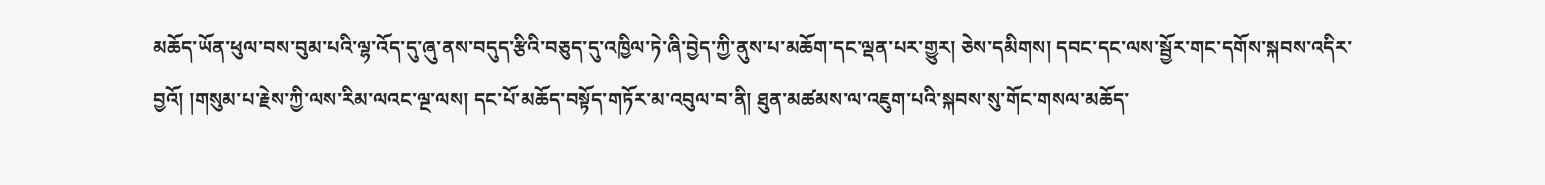མཆོད་ཡོན་ཕུལ་བས་བུམ་པའི་ལྷ་འོད་དུ་ཞུ་ནས་བདུད་རྩིའི་བཅུད་དུ་འཁྱིལ་ཏེ་ཞི་བྱེད་ཀྱི་ནུས་པ་མཆོག་དང་ལྡན་པར་གྱུར། ཅེས་དམིགས། དབང་དང་ལས་སྦྱོར་གང་དགོས་སྐབས་འདིར་བྱའོ། །གསུམ་པ་རྗེས་ཀྱི་ལས་རིམ་ལའང་ལྔ་ལས། དང་པོ་མཆོད་བསྟོད་གཏོར་མ་འབུལ་བ་ནི། ཐུན་མཚམས་ལ་འཇུག་པའི་སྐབས་སུ་གོང་གསལ་མཆོད་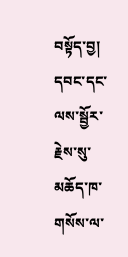བསྟོད་བྱ། དབང་དང་ལས་སྦྱོར་རྗེས་སུ་མཆོད་ཁ་གསོས་ལ་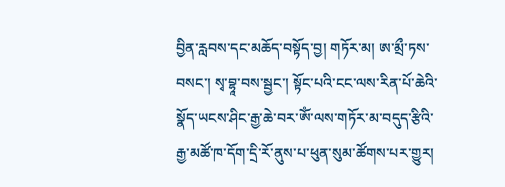བྱིན་རླབས་དང་མཆོད་བསྟོད་བྱ། གཏོར་མ། ཨ་མྲྀ་ཏས་བསང་། སྭ་བྷཱ་བས་སྦྱང་། སྟོང་པའི་ངང་ལས་རིན་པོ་ཆེའི་སྣོད་ཡངས་ཤིང་རྒྱ་ཆེ་བར་ཨོཾ་ལས་གཏོར་མ་བདུད་རྩིའི་རྒྱ་མཚོ་ཁ་དོག་དྲི་རོ་ནུས་པ་ཕུན་སུམ་ཚོགས་པར་གྱུར།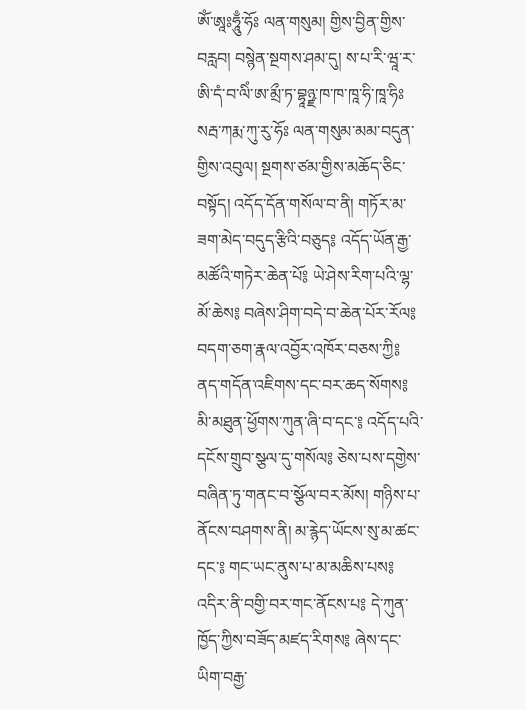ཨོཾ་ཨཱཿཧཱུྃ་ཧོཿ ལན་གསུམ། གྱིས་བྱིན་གྱིས་བརླབ། བསྙེན་སྔགས་ཤམ་དུ། ས་པ་རི་ཝཱ་ར་ཨི་དཾ་བ་ལིཾ་ཨ་མྲྀ་ཏ་བྷཱཉྫ་ཁ་ཁ་ཁཱ་ཧི་ཁཱ་ཧིཿ སརྦ་ཀརྨ་ཀུ་རུ་ཧོཿ ལན་གསུམ་མམ་བདུན་གྱིས་འབུལ། སྔགས་ཙམ་གྱིས་མཆོད་ཅིང་བསྟོད། འདོད་དོན་གསོལ་བ་ནི། གཏོར་མ་ཟག་མེད་བདུད་རྩིའི་བཅུད༔ འདོད་ཡོན་རྒྱ་མཚོའི་གཏེར་ཆེན་པོ༔ ཡེ་ཤེས་རིག་པའི་ལྷ་མོ་ཆེས༔ བཞེས་ཤིག་བདེ་བ་ཆེན་པོར་རོལ༔ བདག་ཅག་རྣལ་འབྱོར་འཁོར་བཅས་ཀྱི༔ ནད་གདོན་འཇིགས་དང་བར་ཆད་སོགས༔ མི་མཐུན་ཕྱོགས་ཀུན་ཞི་བ་དང་༔ འདོད་པའི་དངོས་གྲུབ་སྩལ་དུ་གསོལ༔ ཅེས་པས་དགྱེས་བཞིན་ཏུ་གནང་བ་སྩོལ་བར་མོས། གཉིས་པ་ནོངས་བཤགས་ནི། མ་རྙེད་ཡོངས་སུ་མ་ཚང་དང་༔ གང་ཡང་ནུས་པ་མ་མཆིས་པས༔ འདིར་ནི་བགྱི་བར་གང་ནོངས་པ༔ དེ་ཀུན་ཁྱོད་ཀྱིས་བཟོད་མཛད་རིགས༔ ཞེས་དང་ཡིག་བརྒྱ་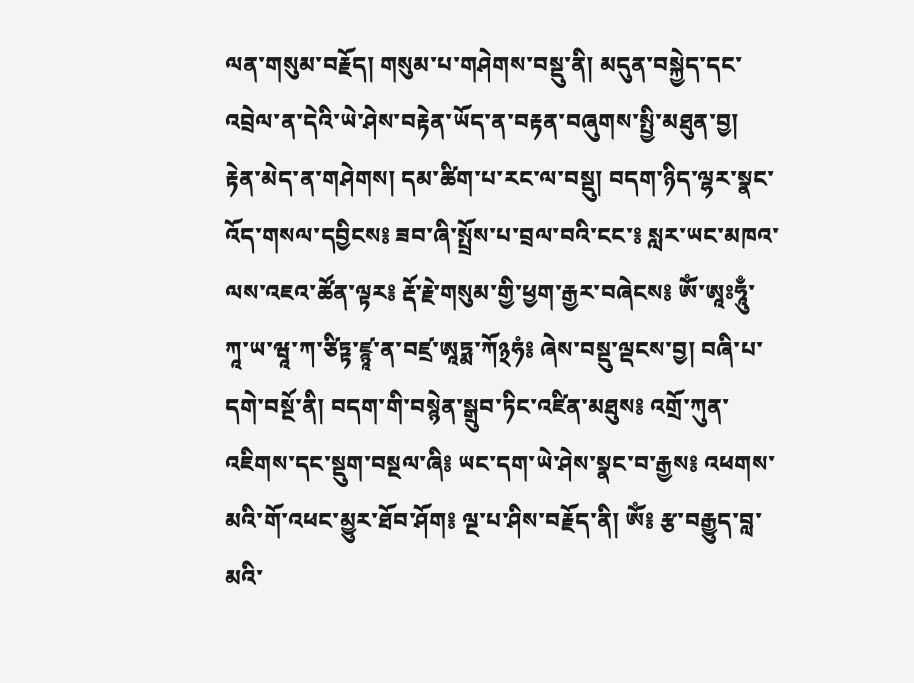ལན་གསུམ་བརྗོད། གསུམ་པ་གཤེགས་བསྡུ་ནི། མདུན་བསྐྱེད་དང་འབྲེལ་ན་དེའི་ཡེ་ཤེས་བརྟེན་ཡོད་ན་བརྟན་བཞུགས་སྤྱི་མཐུན་བྱ། རྟེན་མེད་ན་གཤེགས། དམ་ཚིག་པ་རང་ལ་བསྡུ། བདག་ཉིད་ལྷར་སྣང་འོད་གསལ་དབྱིངས༔ ཟབ་ཞི་སྤྲོས་པ་བྲལ་བའི་ངང་༔ སླར་ཡང་མཁའ་ལས་འཇའ་ཚོན་ལྟར༔ རྡོ་རྗེ་གསུམ་གྱི་ཕྱག་རྒྱར་བཞེངས༔ ཨོཾ་ཨཱཿཧཱུྃ་ཀཱ་ཡ་ཝཱ་ཀ་ཙིཏྟ་ཛྙཱ་ན་བཛྲ་ཨཱཏྨ་ཀོ྅ཧཾ༔ ཞེས་བསྡུ་ལྡངས་བྱ། བཞི་པ་དགེ་བསྔོ་ནི། བདག་གི་བསྙེན་སྒྲུབ་ཏིང་འཛིན་མཐུས༔ འགྲོ་ཀུན་འཇིགས་དང་སྡུག་བསྔལ་ཞི༔ ཡང་དག་ཡེ་ཤེས་སྣང་བ་རྒྱས༔ འཕགས་མའི་གོ་འཕང་མྱུར་ཐོབ་ཤོག༔ ལྔ་པ་ཤིས་བརྗོད་ནི། ཨོཾ༔ རྩ་བརྒྱུད་བླ་མའི་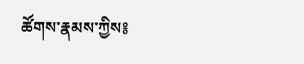ཚོགས་རྣམས་ཀྱིས༔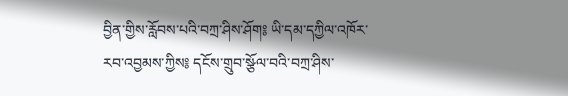བྱིན་གྱིས་རློབས་པའི་བཀྲ་ཤིས་ཤོག༔ ཡི་དམ་དཀྱིལ་འཁོར་རབ་འབྱམས་ཀྱིས༔ དངོས་གྲུབ་སྩོལ་བའི་བཀྲ་ཤིས་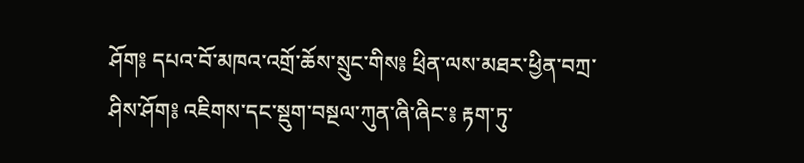ཤོག༔ དཔའ་བོ་མཁའ་འགྲོ་ཆོས་སྲུང་གིས༔ ཕྲིན་ལས་མཐར་ཕྱིན་བཀྲ་ཤིས་ཤོག༔ འཇིགས་དང་སྡུག་བསྔལ་ཀུན་ཞི་ཞིང་༔ རྟག་ཏུ་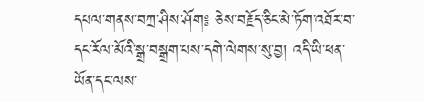དཔལ་གནས་བཀྲ་ཤིས་ཤོག༔ ཅེས་བརྗོད་ཅིང་མེ་ཏོག་འཐོར་བ་དང་རོལ་མོའི་སྒྲ་བསྒྲག་པས་དགེ་ལེགས་སུ་བྱ། འདི་ཡི་ཕན་ཡོན་དང་ལས་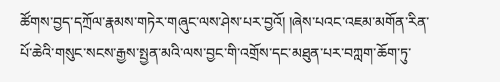ཚོགས་བྱད་དཀྲོལ་རྣམས་གཏེར་གཞུང་ལས་ཤེས་པར་བྱའོ། །ཞེས་པའང་འཇམ་མགོན་རིན་པོ་ཆེའི་གསུང་སངས་རྒྱས་སྤྱན་མའི་ལས་བྱང་གི་འགྲོས་དང་མཐུན་པར་བཀླག་ཆོག་ཏུ་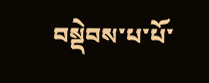བསྡེབས་པ་པོ་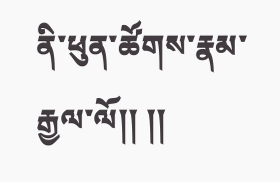ནི་ཕུན་ཚོགས་རྣམ་རྒྱལ་ལོ།། །།